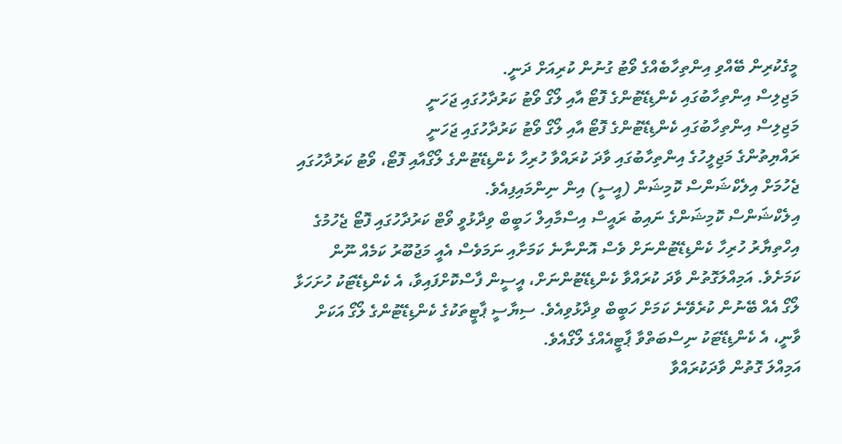މީގެކުރިން ބޭއްވި އިންތިހާބެއްގެ ވޯޓު ގުނުން ކުރިއަށް ދަނީ.
މަޖިލިސް އިންތިހާބުގައި ކެންޑިޑޭޓުންގެ ފޮޓޯ އާއި ލޯގޯ ވޯޓު ކަރުދާހުގައި ޖަހަނީ
މަޖިލިސް އިންތިހާބުގައި ކެންޑިޑޭޓުންގެ ފޮޓޯ އާއި ލޯގޯ ވޯޓު ކަރުދާހުގައި ޖަހަނީ
ރައްޔިތުންގެ މަޖިލީހުގެ އިންތިހާބުގައި ވާދަ ކުރައްވާ ހުރިހާ ކެންޑިޑޭޓުންގެ ލޯގޯއާއި ފޮޓޯ، ވޯޓު ކަރުދާހުގައި ޖެހުމަށް އިލެކްޝަންސް ކޮމިޝަން (އީސީ) އިން ނިންމައިފިއެވެ.
އިލެކްޝަންސް ކޮމިޝަންގެ ނައިބު ރައީސް އިސްމާއިލް ހަބީބް ވިދާޅުވީ ވޯޓް ކަރުދާހުގައި ފޮޓޯ ޖެހުމުގެ އިހްތިޔާރު ހުރިހާ ކެންޑިޑޭޓުންނަށް ވެސް އޮންނާނެ ކަމަށާއި ނަމަވެސް އެއީ މަޖުބޫރު ކަމެއް ނޫން ކަމަށެވެ. އަމިއްލަގޮތުން ވާދަ ކުރައްވާ ކެންޑިޑޭޓުންނަށް، އީސީން ފާސްކޮށްފައިވާ، އެ ކެންޑިޑޭޓަކު ހުށަހަޅާ ލޯގޯ އެއް ބޭނުން ކުރެވޭނެ ކަމަށް ހަބީބް ވިދާޅުވިއެވެ. ސިޔާސީ ޕާޓީތަކުގެ ކެންޑިޑޭޓުންގެ ލޯގޯ އަކަށް ވާނީ، އެ ކެންޑިޑޭޓަކު ނިސްބަތްވާ ޕާޓީއެއްގެ ލޯގޯއެވެ.
އަމިއްލަ ގޮތުން ވާދަކުރައްވާ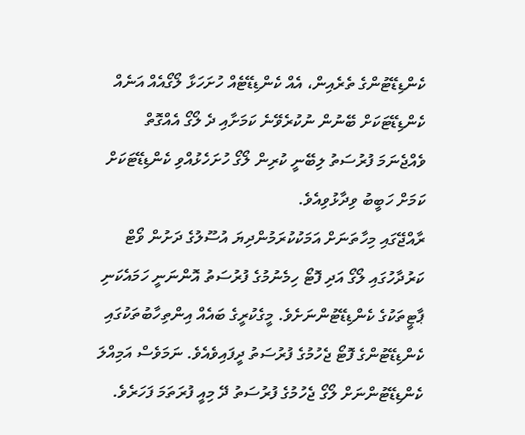ކެންޑިޑޭޓުންގެ ތެރެއިން، އެއް ކެންޑިޑޭޓެއް ހުށަހަޅާ ލޯގޯއެއް އަނެއް ކެންޑިޑޭޓަކަށް ބޭނުން ނުކުރެވޭނެ ކަމަށާއި ދެ ލޯގޯ އެއްގޮތް ވެއްޖެނަމަ ފުރުސަތު ލިބޭނީ ކުރިން ލޯގޯ ހުށަހެޅުއްވި ކެންޑިޑޭޓަކަށް ކަމަށް ހަބީބު ވިދާޅުވިއެވެ.
ރާއްޖޭގައި މިހާތަނަށް އަމަކުކުރަމުންދިޔަ އުސޫލުގެ ދަށުން ވޯޓް ކަރުދާހުގައި ލޯގޯ އަދި ފޮޓޯ ހިމެނުމުގެ ފުރުސަތު އޮންނަނީ ހަމައެކަނި ޕާޓީތަކުގެ ކެންޑިޑޭޓުންނަށެވެ. މީގެކުރީގެ ބައެއް އިންތިހާބުތަކުގައި ކެންޑިޑޭޓުންގެ ފޮޓޯ ޖެހުމުގެ ފުރުސަތު ދީފައިވެއެވެ. ނަމަވެސް އަމިއްލަ ކެންޑިޑޭޓުންނަށް ލޯގޯ ޖެހުމުގެ ފުރުސަތު ދޭ މިއީ ފުރަތަމަ ފަހަރެވެ.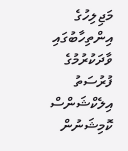މަޖިލިހުގެ އިންތިހާބުގައި ވާދަކުރުމުގެ ފުރުސަތު އިލެކްޝަންސް ކޮމިޝަނުން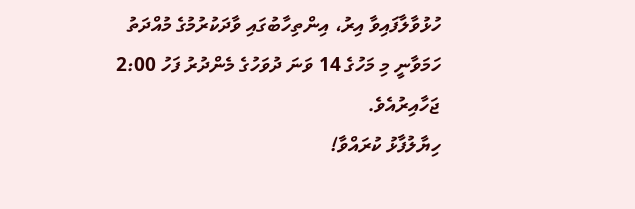ހުޅުވާލާފައިވާ އިރު، އިންތިހާބުގައި ވާދަކުރުމުގެ މުއްދަތު ހަމަވާނީ މި މަހުގެ 14 ވަނަ ދުވަހުގެ މެންދުރު ފަހު 2:00 ޖަހާއިރުއެވެ.
ހިޔާލުފާޅު ކުރައްވާ!